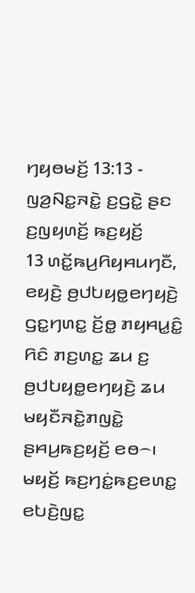ꤚꤟꤥꤗꤢꤩ꤬ 13:13 - ꤜꤤ꤬ꤡꤢ꤭ꤏꤢꤧ꤭ ꤢ꤬ꤞꤢꤧ꤭ ꤔꤢ ꤢ꤬ꤜꤟꤛꤢꤩ꤬ ꤒꤢ꤬ꤟꤢꤩ꤬
13 ꤛꤢꤩ꤭ꤒꤣ꤬ꤖꤟꤌꤣꤚꤢꤪ, ꤕꤟꤢꤧ꤬ ꤥ꤬ꤓꤝꤟꤥ꤭ꤕꤚꤟꤢꤧ꤬ ꤞꤢ꤭ꤚꤛꤢ꤭ ꤢꤩ꤬ꤥ꤭ ꤊꤟꤌꤣ꤭ꤢꤨ꤭ ꤖꤢꤨ ꤊꤢ꤬ꤛꤢ꤭ ꤘꤣ ꤢ꤬ ꤥ꤬ꤓꤝꤟꤥ꤭ꤕꤚꤟꤢꤧ꤬ ꤘꤣ ꤗꤟꤢꤪꤏꤢꤧ꤭ꤊꤜꤢꤧ꤭ ꤔꤌꤣ꤬ꤒꤢ꤬ꤟꤢꤩ꤬ ꤕꤥ꤮꤯ ꤗꤟꤢꤩ꤬ ꤒꤢ꤬ꤚꤢꤦ꤭ꤒꤢ꤬ꤕꤛꤢ꤭ ꤕꤝꤢꤧ꤬ꤜꤢ꤭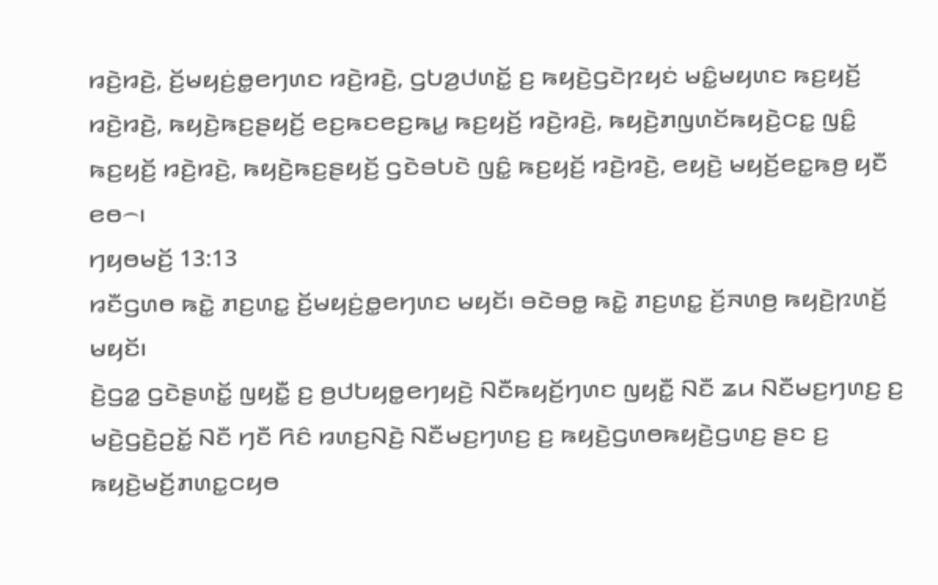ꤙꤢꤧ꤬ꤙꤢꤧ꤬, ꤢꤩ꤬ꤗꤟꤢꤦ꤬ꤥ꤭ꤕꤚꤛꤢ ꤙꤢꤧ꤬ꤙꤢꤧ꤬, ꤞꤝꤤ꤬ꤓꤛꤢꤩ꤭ ꤢ꤬ ꤒꤟꤢꤧ꤬ꤞꤢꤧꤐꤟꤢꤦ ꤗꤢꤨ꤭ꤗꤟꤛꤢ ꤒꤢ꤬ꤟꤢꤩ꤬ ꤙꤢꤧ꤬ꤙꤢꤧ꤬, ꤒꤟꤢꤧ꤬ꤒꤢ꤬ꤔꤟꤢꤩ꤬ ꤕꤢ꤬ꤒꤢꤕꤢ꤬ꤒꤣ꤭ ꤒꤢ꤬ꤟꤢꤩ꤬ ꤙꤢꤧ꤬ꤙꤢꤧ꤬, ꤒꤟꤢꤧ꤬ꤊꤜꤛꤢꤩꤒꤟꤢꤧ꤬ꤍꤢ꤭ ꤜꤢꤨ꤭ ꤒꤢ꤬ꤟꤢꤩ꤬ ꤙꤢꤧ꤬ꤙꤢꤧ꤬, ꤒꤟꤢꤧ꤬ꤒꤢ꤬ꤔꤟꤢꤩ꤬ ꤞꤢꤧꤋꤝꤢꤧ ꤜꤢꤨ꤭ ꤒꤢ꤬ꤟꤢꤩ꤬ ꤙꤢꤧ꤬ꤙꤢꤧ꤬, ꤕꤟꤢꤧ꤬ ꤗꤟꤢꤩ꤬ꤕꤢ꤭ꤒꤥ꤬ ꤟꤢꤪ ꤕꤥ꤮꤯
ꤚꤟꤥꤗꤢꤩ꤬ 13:13
ꤙꤢꤪꤞꤛꤥ ꤒꤢꤧ꤭ ꤊꤢ꤬ꤛꤢ꤭ ꤢꤩ꤬ꤗꤟꤢꤦ꤬ꤥ꤭ꤕꤚꤛꤢ ꤗꤟꤢꤩ꤯ ꤋꤢꤧꤋꤥ꤭ ꤒꤢꤧ꤭ ꤊꤢ꤬ꤛꤢ꤭ ꤢꤩ꤬ꤏꤛꤥ꤬ ꤒꤟꤢꤧ꤬ꤐꤛꤢꤩ꤬ ꤗꤟꤢꤩ꤯
ꤢꤧ꤬ꤞꤤ꤭ ꤞꤢꤧꤔꤛꤢꤩ꤭ ꤜꤟꤢꤪ꤭ ꤢ꤬ ꤥ꤬ꤓꤝꤟꤥ꤭ꤕꤚꤟꤢꤧ꤬ ꤡꤢꤪꤒꤟꤢꤩ꤬ꤚꤛꤢ ꤜꤟꤢꤪ꤭ ꤡꤢꤪ ꤘꤣ ꤡꤢꤪꤗꤢ꤬ꤚꤛꤢ꤬ ꤢ꤬ ꤗꤢꤧ꤬ꤞꤢꤧ꤬ꤑꤢꤩ꤭ ꤡꤢꤪ ꤚꤢꤪ ꤖꤢꤨ ꤙꤛꤢ꤬ꤡꤢꤧ꤬ ꤡꤢꤪꤗꤢ꤬ꤚꤛꤢ꤬ ꤢ꤬ ꤒꤟꤢꤧ꤬ꤞꤛꤥꤒꤟꤢꤧ꤬ꤞꤛꤢ꤬ ꤔꤢ ꤢ꤬ ꤒꤟꤢꤧ꤬ꤗꤢꤩ꤬ꤊꤛꤢ꤭ꤍꤟꤥ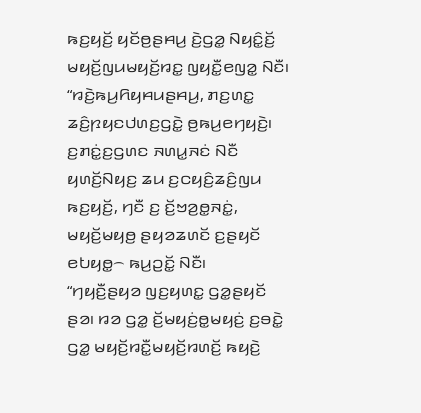ꤒꤢ꤬ꤟꤢꤩ꤬ ꤟꤢꤩꤥ꤬ꤔꤌꤣ꤬ ꤢꤧ꤬ꤞꤤ꤭ ꤡꤟꤢꤨ꤭ꤢꤩ꤬ ꤗꤟꤢꤩ꤬ꤜꤣꤗꤟꤢꤩ꤬ꤙꤢ꤭ ꤜꤟꤢꤪ꤭ꤕꤜꤤ꤭ ꤡꤢꤪ꤯
“ꤙꤢꤧ꤬ꤒꤣ꤬ꤖꤟꤌꤣꤔꤌꤣ꤬, ꤊꤢ꤬ꤛꤢ꤭ ꤘꤢꤨ꤬ꤐꤟꤢꤓꤛꤢ꤬ꤞꤢꤧ꤭ ꤥ꤬ꤒꤣ꤬ꤕꤚꤟꤢꤧ꤬꤯ ꤢ꤬ꤊꤢꤦ꤭ꤢ꤬ꤞꤛꤢ ꤏꤛꤣ꤭ꤏꤢꤦ ꤡꤢꤪ ꤟꤛꤢꤩ꤬ꤡꤟꤢ꤬ ꤘꤣ ꤢ꤬ꤍꤟꤢꤨ꤬ꤘꤢꤨ꤬ꤜꤣ ꤒꤢ꤬ꤟꤢꤩ꤬, ꤚꤢꤪ ꤢ꤬ ꤢꤩ꤬ꤠꤤ꤬ꤥ꤭ꤏꤢꤦ꤭, ꤗꤟꤢꤩ꤬ꤗꤟꤥ꤬ ꤔꤟꤤꤘꤛꤢꤩ ꤢ꤬ꤔꤟꤢꤩ ꤕꤝꤟꤥ꤭꤮ ꤒꤣ꤬ꤑꤢꤩ꤭ ꤡꤢꤪ꤯
“ꤚꤟꤢꤪ꤬ꤔꤟꤤ ꤜꤢ꤬ꤟꤛꤢ꤭ ꤞꤤ꤭ꤔꤟꤢꤩ ꤔꤤ꤯ ꤙꤤ ꤞꤤ꤭ ꤢꤩ꤬ꤗꤟꤢꤦ꤬ꤥ꤭ꤗꤟꤢꤦ꤬ ꤢ꤬ꤋꤢꤧ꤭ ꤞꤤ꤭ ꤗꤟꤢꤩ꤬ꤙꤢꤪ꤭ꤗꤟꤢꤩ꤬ꤙꤛꤢꤩ꤬ ꤒꤟꤢꤧ꤬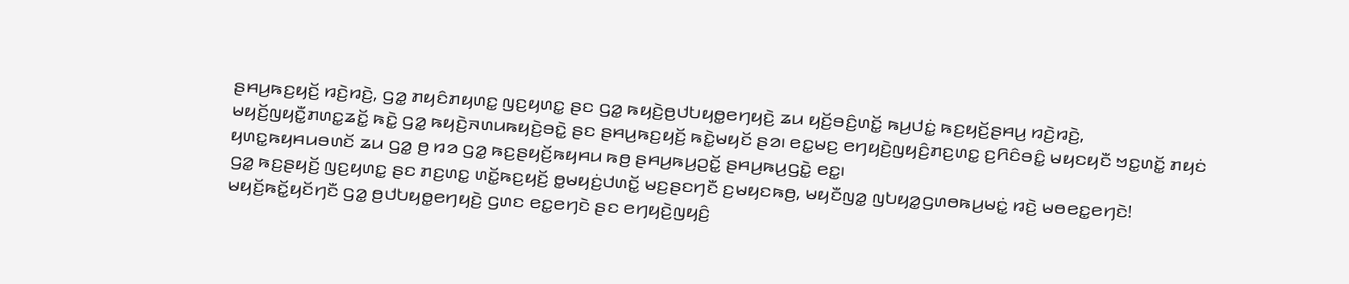ꤔꤌꤣ꤬ꤒꤢ꤬ꤟꤢꤩ꤬ ꤙꤢꤧ꤬ꤙꤢꤧ꤬, ꤞꤤ꤭ ꤊꤟꤢꤨꤊꤟꤛꤢ꤭ ꤜꤢ꤬ꤟꤛꤢ꤭ ꤔꤢ ꤞꤤ꤭ ꤒꤟꤢꤧ꤬ꤥ꤬ꤓꤝꤟꤥ꤭ꤕꤚꤟꤢꤧ꤬ ꤘꤣ ꤟꤢꤩ꤬ꤋꤢꤨ꤬ꤛꤢꤩ꤭ ꤒꤣ꤬ꤓꤢꤦ꤭ ꤒꤢ꤬ꤟꤢꤩ꤬ꤔꤌꤣ꤬ ꤙꤢꤧ꤬ꤙꤢꤧ꤬, ꤗꤟꤢꤩ꤬ꤜꤟꤢꤪ꤭ꤊꤛꤢ꤭ꤘꤢꤩ꤭ ꤒꤢꤧ꤭ ꤞꤤ꤭ ꤒꤟꤢꤧ꤬ꤏꤛꤣꤒꤟꤢꤧ꤬ꤋꤢꤧ꤭ ꤔꤢ ꤔꤌꤣ꤬ꤒꤢ꤬ꤟꤢꤩ꤬ ꤒꤢꤧ꤭ꤗꤟꤢꤩ ꤔꤤ꤯ ꤕꤢ꤭ꤗꤢ꤬ ꤕꤚꤟꤢꤧ꤬ꤜꤟꤢꤨ꤬ꤊꤢ꤬ꤛꤢ꤭ ꤢ꤬ꤖꤢꤨꤋꤢꤨ꤭ ꤗꤟꤢꤟꤢꤪ ꤠꤢ꤭ꤛꤢꤩ꤭ ꤊꤟꤢꤦ ꤟꤛꤢ꤭ꤒꤟꤌꤣꤋꤛꤢꤩ ꤘꤣ ꤞꤤ꤭ ꤥ꤬ ꤙꤤ ꤞꤤ꤭ ꤒꤢ꤬ꤔꤟꤢꤩ꤬ꤒꤟꤌꤣ ꤒꤥ꤬ ꤔꤌꤣ꤬ꤒꤣ꤬ꤑꤢꤩ꤭ ꤔꤌꤣ꤬ꤒꤣ꤬ꤞꤢꤧ꤭ ꤕꤢ꤭꤯
ꤞꤤ꤭ ꤒꤢ꤬ꤔꤟꤢꤩ꤬ ꤜꤢ꤬ꤟꤛꤢ꤭ ꤔꤢ ꤊꤢ꤬ꤛꤢ꤭ ꤛꤢꤩ꤭ꤒꤢ꤬ꤟꤢꤩ꤬ ꤥ꤭ꤗꤟꤢꤦ꤬ꤓꤛꤢꤩ꤭ ꤗꤢ꤬ꤔꤢꤚꤢꤪ ꤢ꤬ꤗꤟꤢꤒꤥ꤬, ꤗꤟꤢꤪꤜꤤ꤭ ꤜꤝꤟꤤ꤭ꤞꤛꤥꤒꤣ꤬ꤗꤢꤦ꤭ ꤙꤢꤧ꤬ ꤗꤥꤕꤢ꤭ꤕꤚꤢꤧ!
ꤗꤟꤢꤩ꤬ꤒꤢꤩ꤭ꤟꤢꤩꤚꤢꤪ ꤞꤤ꤭ ꤥ꤬ꤓꤝꤟꤥ꤭ꤕꤚꤟꤢꤧ꤬ ꤞꤛꤢ ꤕꤢ꤭ꤕꤚꤢꤧ ꤔꤢ ꤕꤚꤟꤢꤧ꤬ꤜꤟꤢꤨ꤬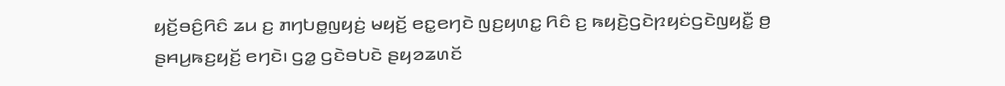ꤟꤢꤩ꤬ꤋꤢꤨ꤬ꤖꤢꤨ ꤘꤣ ꤢ꤬ ꤊꤚꤝꤥ꤭ꤜꤟꤢꤦ꤬ ꤗꤟꤢꤩ꤬ ꤕꤢ꤭ꤕꤚꤢꤧ ꤜꤢ꤬ꤟꤛꤢ꤭ ꤖꤢꤨ ꤢ꤬ ꤒꤟꤢꤧ꤬ꤞꤢꤧꤐꤟꤢꤦꤞꤢꤧꤜꤟꤢꤪ꤭ ꤥ꤬ ꤔꤌꤣ꤬ꤒꤢ꤬ꤟꤢꤩ꤬ ꤕꤚꤢꤧ꤯ ꤞꤤ꤭ ꤞꤢꤧꤋꤝꤢꤧ ꤔꤟꤤꤘꤛꤢꤩ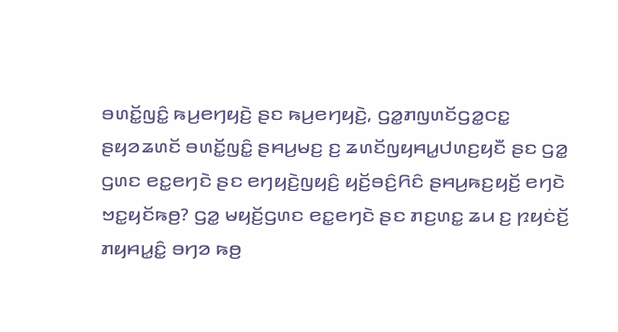ꤋꤛꤢꤩ꤭ꤜꤢꤨ꤭ ꤒꤣ꤬ꤕꤚꤟꤢꤧ꤬ ꤔꤢ ꤒꤣ꤬ꤕꤚꤟꤢꤧ꤬, ꤞꤤ꤭ꤊꤜꤛꤢꤩꤞꤤ꤭ꤍꤢ꤭ ꤔꤟꤤꤘꤛꤢꤩ ꤋꤛꤢꤩ꤭ꤜꤢꤨ꤭ ꤔꤌꤣ꤬ꤗꤢ꤬ ꤢ꤬ ꤘꤛꤢꤩꤜꤟꤌꤣ꤭ꤓꤛꤢ꤬ꤟꤢꤪ ꤔꤢ ꤞꤤ꤭ ꤞꤛꤢ ꤕꤢ꤭ꤕꤚꤢꤧ ꤔꤢ ꤕꤚꤟꤢꤧ꤬ꤜꤟꤢꤨ꤬ ꤟꤢꤩ꤬ꤋꤢꤨ꤬ꤖꤢꤨ ꤔꤌꤣ꤬ꤒꤢ꤬ꤟꤢꤩ꤬ ꤕꤚꤢꤧ ꤠꤢ꤭ꤟꤢꤩꤒꤥ꤬? ꤞꤤ꤭ ꤗꤟꤢꤩ꤬ꤞꤛꤢ ꤕꤢ꤭ꤕꤚꤢꤧ ꤔꤢ ꤊꤢ꤬ꤛꤢ꤭ ꤘꤣ ꤢ꤬ ꤐꤟꤢꤦꤢꤩ꤬ ꤊꤟꤌꤣ꤭ꤢꤨ꤭ ꤋꤚꤤ ꤒꤥ꤬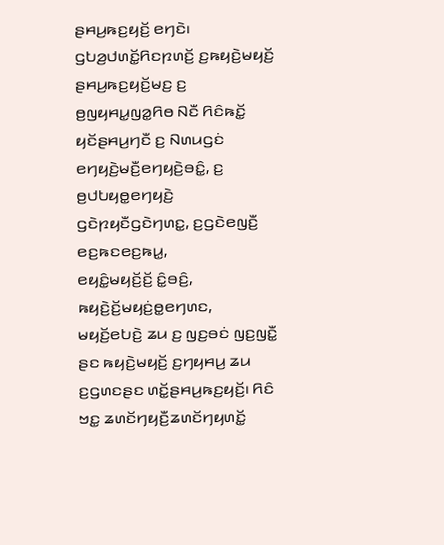ꤔꤌꤣ꤬ꤒꤢ꤬ꤟꤢꤩ꤬ ꤕꤚꤢꤧ꤯
ꤞꤝꤤ꤬ꤓꤛꤢꤩ꤭ꤖꤢꤐꤛꤢꤩ꤬ ꤢ꤬ꤒꤟꤢꤧ꤬ꤗꤟꤢꤩ꤬ ꤔꤌꤣ꤬ꤒꤢ꤬ꤟꤢꤩ꤬ꤗꤢ꤬ ꤢ꤬ ꤥ꤬ꤜꤟꤌꤣ꤭ꤜꤤ꤭ꤖꤥ ꤡꤢꤪ ꤖꤢꤨꤒꤢꤩ꤭ ꤟꤢꤩꤔꤌꤣ꤬ꤚꤢꤪ ꤢ꤬ ꤡꤛꤣꤞꤢꤦ ꤕꤚꤟꤢꤧ꤬ꤗꤢꤪ꤬ꤕꤚꤟꤢꤧ꤬ꤋꤢꤨ꤭, ꤢ꤬ ꤥ꤬ꤓꤝꤟꤥ꤭ꤕꤚꤟꤢꤧ꤬ ꤞꤢꤧꤐꤟꤢꤪꤞꤢꤧꤚꤛꤢ꤭, ꤢ꤬ꤞꤢꤧꤕꤜꤢꤪ꤬ ꤕꤢ꤬ꤒꤢꤕꤢ꤬ꤒꤣ꤭,
ꤕꤟꤢꤨ꤭ꤗꤟꤢꤩ꤬ꤢꤩ꤬ ꤢꤨ꤭ꤋꤢꤨ꤬, ꤒꤟꤢꤧ꤬ꤢꤩ꤬ꤗꤟꤢꤦ꤬ꤥ꤭ꤕꤚꤛꤢ, ꤗꤟꤢꤩ꤬ꤕꤝꤢꤧ꤬ ꤘꤣ ꤢ꤬ ꤜꤢ꤬ꤋꤢꤦ ꤜꤢ꤬ꤜꤢꤪ꤭ ꤔꤢ ꤒꤟꤢꤧ꤬ꤗꤟꤢꤩ꤬ ꤢ꤬ꤚꤟꤌꤣ꤬ ꤘꤣ ꤢ꤬ꤞꤛꤢꤔꤢ ꤛꤢꤩ꤭ꤔꤌꤣ꤬ꤒꤢ꤬ꤟꤢꤩ꤬꤯ ꤖꤢꤨ ꤠꤢ꤭ ꤘꤛꤢꤩꤚꤟꤢꤪ꤬ꤘꤛꤢꤩꤚꤟꤛꤢꤩ꤭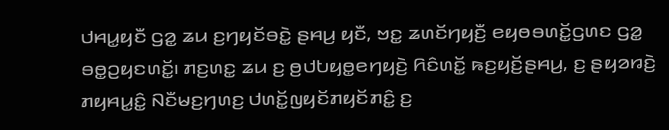ꤓꤌꤣ꤭ꤟꤢꤪ ꤞꤤ꤭ ꤘꤣ ꤢ꤬ꤚꤟꤢꤩꤋꤢꤧ꤭ ꤔꤌꤣ꤬ ꤟꤢꤪ, ꤠꤢ꤭ ꤘꤛꤢꤩꤚꤟꤢꤪ꤬ ꤕꤟꤥꤋꤛꤢꤩ꤭ꤞꤛꤢ ꤞꤤ꤭ ꤋꤥ꤭ꤑꤟꤢꤛꤢꤩ꤭꤯ ꤊꤢ꤬ꤛꤢ꤭ ꤘꤣ ꤢ꤬ ꤥ꤬ꤓꤝꤟꤥ꤭ꤕꤚꤟꤢꤧ꤬ ꤖꤢꤨꤛꤢꤩ꤭ ꤒꤢ꤬ꤟꤢꤩ꤬ꤔꤌꤣ꤬, ꤢ꤬ ꤔꤟꤤꤙꤢꤧ꤬ ꤊꤟꤌꤣ꤭ꤢꤨ꤭ ꤡꤢꤪꤗꤢ꤬ꤚꤛꤢ꤬ ꤓꤛꤢꤩ꤭ꤜꤟꤢꤩꤊꤟꤢꤩꤊꤢꤨ꤭ ꤢ꤬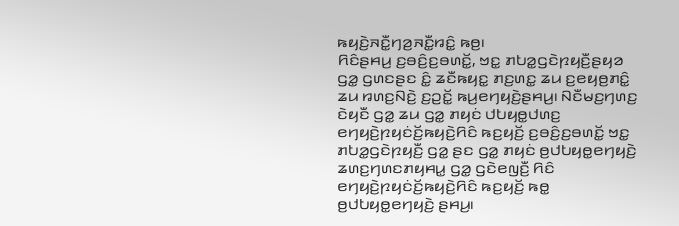ꤒꤟꤢꤧ꤬ꤏꤢꤪ꤭ꤚꤤ꤬ꤏꤢꤪ꤭ꤙꤢꤨ꤭ ꤒꤥ꤬꤯
ꤖꤢꤨꤔꤌꤣ꤬ ꤢ꤬ꤋꤢꤨ꤬ꤢ꤬ꤋꤛꤢꤩ꤭, ꤠꤢ꤭ ꤊꤝꤤ꤭ꤞꤢꤧꤐꤟꤢꤪ꤬ꤔꤟꤤ ꤞꤤ꤭ ꤞꤛꤢꤔꤢ ꤢꤨ꤭ ꤘꤢꤪꤒꤟꤢ꤭ ꤊꤢ꤬ꤛꤢ꤭ ꤘꤣ ꤢ꤬ꤕꤟꤥ꤬ꤊꤢꤨ꤭ ꤘꤣ ꤙꤛꤢ꤬ꤡꤢꤧ꤬ ꤢ꤬ꤑꤢꤩ꤭ ꤒꤣ꤬ꤕꤚꤟꤢꤧ꤬ꤔꤌꤣ꤬꤯ ꤡꤢꤪꤗꤢ꤬ꤚꤛꤢ꤬ ꤢꤧꤟꤢꤪ ꤞꤤ꤭ ꤘꤣ ꤞꤤ꤭ ꤊꤟꤢꤦ ꤓꤝꤟꤥ꤭ꤓꤛꤢ꤬ ꤕꤚꤟꤢꤧ꤬ꤐꤟꤢꤦꤢꤩ꤬ꤒꤟꤢꤧ꤬ꤖꤢꤨ ꤒꤢ꤬ꤟꤢꤩ꤬ ꤢ꤬ꤋꤢꤨ꤬ꤢ꤬ꤋꤛꤢꤩ꤭ ꤠꤢ꤭ ꤊꤝꤤ꤭ꤞꤢꤧꤐꤟꤢꤪ꤬ ꤞꤤ꤭ ꤔꤢ ꤞꤤ꤭ ꤊꤟꤢꤦ ꤥ꤬ꤓꤝꤟꤥ꤭ꤕꤚꤟꤢꤧ꤬ ꤘꤛꤢ꤬ꤚꤛꤢꤊꤟꤌꤣ꤭ ꤞꤤ꤭ ꤞꤢꤧꤕꤜꤢꤪ꤬ ꤖꤢꤨ ꤕꤚꤟꤢꤧ꤬ꤐꤟꤢꤦꤢꤩ꤬ꤒꤟꤢꤧ꤬ꤖꤢꤨ ꤒꤢ꤬ꤟꤢꤩ꤬ ꤒꤥ꤭ ꤥ꤬ꤓꤝꤟꤥ꤭ꤕꤚꤟꤢꤧ꤬ ꤔꤌꤣ꤬꤯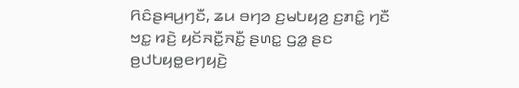ꤖꤢꤨꤔꤌꤣ꤬ꤚꤢꤪ, ꤘꤣ ꤋꤚꤤ ꤢ꤬ꤗꤝꤟꤤ꤬ ꤢ꤬ꤊꤢꤨ꤭ ꤚꤢꤪ ꤠꤢ꤭ ꤙꤢꤧ꤬ ꤟꤢꤩꤏꤢꤪ꤭ꤏꤢꤪ꤭ ꤔꤛꤢ꤭ ꤞꤤ꤭ ꤔꤢ ꤥ꤬ꤓꤝꤟꤥ꤭ꤕꤚꤟꤢꤧ꤬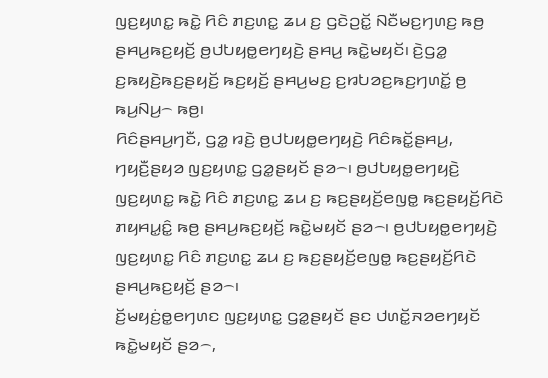ꤜꤢ꤬ꤟꤛꤢ꤭ ꤒꤢꤧ꤭ ꤖꤢꤨ ꤊꤢ꤬ꤛꤢ꤭ ꤘꤣ ꤢ꤬ ꤞꤢꤧꤑꤢꤩ꤭ ꤡꤢꤪꤗꤢ꤬ꤚꤛꤢ꤬ ꤒꤥ꤬ ꤔꤌꤣ꤬ꤒꤢ꤬ꤟꤢꤩ꤬ ꤥ꤬ꤓꤝꤟꤥ꤭ꤕꤚꤟꤢꤧ꤬ ꤔꤌꤣ꤬ ꤒꤢꤧ꤭ꤗꤟꤢꤩ꤯ ꤢꤧ꤬ꤞꤤ꤭ ꤢ꤬ꤒꤟꤢꤧ꤬ꤒꤢ꤬ꤔꤟꤢꤩ꤬ ꤒꤢ꤬ꤟꤢꤩ꤬ ꤔꤌꤣ꤬ꤗꤢ꤬ ꤢ꤬ꤙꤝꤤꤢ꤬ꤒꤢ꤬ꤚꤛꤢꤩ꤭ ꤥ꤬ ꤒꤣ꤬ꤡꤣ꤬꤮ ꤒꤥ꤬꤯
ꤖꤢꤨꤔꤌꤣ꤬ꤚꤢꤪ, ꤞꤤ꤭ ꤙꤢꤧ꤬ ꤥ꤬ꤓꤝꤟꤥ꤭ꤕꤚꤟꤢꤧ꤬ ꤖꤢꤨꤒꤢꤩ꤭ꤔꤌꤣ꤬, ꤚꤟꤢꤪ꤬ꤔꤟꤤ ꤜꤢ꤬ꤟꤛꤢ꤭ ꤞꤤ꤭ꤔꤟꤢꤩ ꤔꤤ꤮꤯ ꤥ꤬ꤓꤝꤟꤥ꤭ꤕꤚꤟꤢꤧ꤬ ꤜꤢ꤬ꤟꤛꤢ꤭ ꤒꤢꤧ꤭ ꤖꤢꤨ ꤊꤢ꤬ꤛꤢ꤭ ꤘꤣ ꤢ꤬ ꤒꤢ꤬ꤔꤟꤢꤩ꤬ꤕꤜꤥ꤭ ꤒꤢ꤬ꤔꤟꤢꤩ꤬ꤖꤢꤧ ꤊꤟꤌꤣ꤭ꤢꤨ꤭ ꤒꤥ꤬ ꤔꤌꤣ꤬ꤒꤢ꤬ꤟꤢꤩ꤬ ꤒꤢꤧ꤭ꤗꤟꤢꤩ ꤔꤤ꤮꤯ ꤥ꤬ꤓꤝꤟꤥ꤭ꤕꤚꤟꤢꤧ꤬ ꤜꤢ꤬ꤟꤛꤢ꤭ ꤖꤢꤨ ꤊꤢ꤬ꤛꤢ꤭ ꤘꤣ ꤢ꤬ ꤒꤢ꤬ꤔꤟꤢꤩ꤬ꤕꤜꤥ꤭ ꤒꤢ꤬ꤔꤟꤢꤩ꤬ꤖꤢꤧ ꤔꤌꤣ꤬ꤒꤢ꤬ꤟꤢꤩ꤬ ꤔꤤ꤮꤯
ꤢꤩ꤬ꤗꤟꤢꤦ꤬ꤥ꤭ꤕꤚꤛꤢ ꤜꤢ꤬ꤟꤛꤢ꤭ ꤞꤤ꤭ꤔꤟꤢꤩ ꤔꤢ ꤓꤛꤢꤩ꤭ꤏꤤꤕꤚꤟꤢꤩ ꤒꤢꤧ꤭ꤗꤟꤢꤩ ꤔꤤ꤮,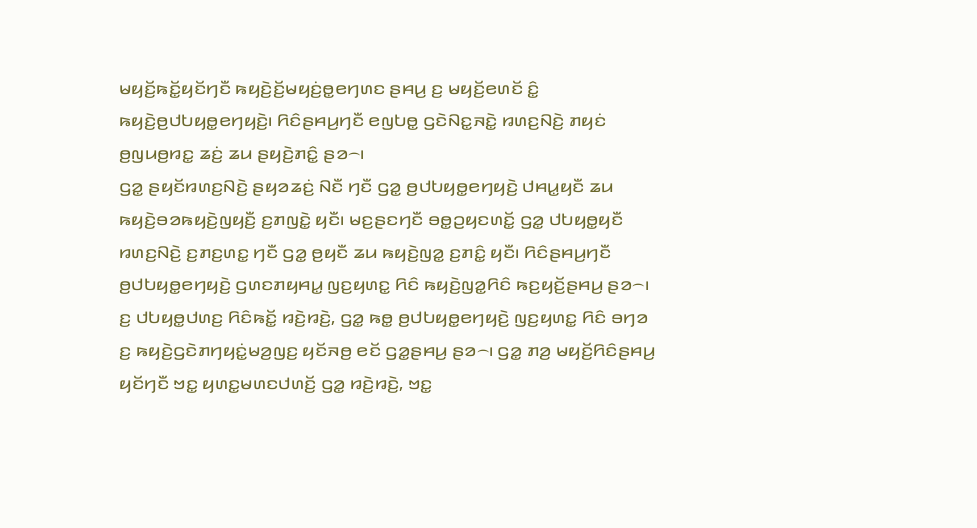ꤗꤟꤢꤩ꤬ꤒꤢꤩ꤭ꤟꤢꤩꤚꤢꤪ ꤒꤟꤢꤧ꤬ꤢꤩ꤬ꤗꤟꤢꤦ꤬ꤥ꤭ꤕꤚꤛꤢ ꤔꤌꤣ꤬ ꤢ꤬ ꤗꤟꤢꤩ꤬ꤕꤛꤢꤩ ꤢꤨ꤭ ꤒꤟꤢꤧ꤬ꤥ꤬ꤓꤝꤟꤥ꤭ꤕꤚꤟꤢꤧ꤬꤯ ꤖꤢꤨꤔꤌꤣ꤬ꤚꤢꤪ ꤕꤜꤝꤥ꤭ ꤞꤢꤧꤡꤢ꤭ꤏꤢꤧ꤭ ꤙꤛꤢ꤬ꤡꤢꤧ꤬ ꤊꤟꤢꤦ ꤥ꤬ꤜꤣꤥ꤬ꤙꤢ꤭ ꤘꤢꤦ꤬ ꤘꤣ ꤔꤟꤢꤧ꤬ꤊꤢꤨ꤭ ꤔꤤ꤮꤯
ꤞꤤ꤭ ꤔꤟꤢꤩꤙꤛꤢ꤬ꤡꤢꤧ꤬ ꤔꤟꤤꤘꤢꤦ꤬ ꤡꤢꤪ ꤚꤢꤪ ꤞꤤ꤭ ꤥ꤬ꤓꤝꤟꤥ꤭ꤕꤚꤟꤢꤧ꤬ ꤓꤌꤣ꤭ꤟꤢꤪ ꤘꤣ ꤒꤟꤢꤧ꤬ꤋꤤꤒꤟꤢꤧ꤬ꤜꤟꤢꤪ꤬ ꤢ꤬ꤊꤜꤢꤧ꤭ ꤟꤢꤪ꤯ ꤗꤢ꤬ꤔꤢꤚꤢꤪ ꤋꤥ꤭ꤑꤟꤢꤛꤢꤩ꤭ ꤞꤤ꤭ ꤓꤝꤟꤥ꤭ꤟꤢꤪ ꤙꤛꤢ꤬ꤡꤢꤧ꤬ ꤢ꤬ꤊꤢ꤬ꤛꤢ꤭ ꤚꤢꤪ ꤞꤤ꤭ ꤥ꤬ꤟꤢꤪ ꤘꤣ ꤒꤟꤢꤧ꤬ꤜꤤ꤭ ꤢ꤬ꤊꤢꤨ꤭ ꤟꤢꤪ꤯ ꤖꤢꤨꤔꤌꤣ꤬ꤚꤢꤪ ꤥ꤬ꤓꤝꤟꤥ꤭ꤕꤚꤟꤢꤧ꤬ ꤞꤛꤢꤊꤟꤌꤣ꤭ ꤜꤢ꤬ꤟꤛꤢ꤭ ꤖꤢꤨ ꤒꤟꤢꤧ꤬ꤜꤤ꤭ꤖꤢꤨ ꤒꤢ꤬ꤟꤢꤩ꤬ꤔꤌꤣ꤬ ꤔꤤ꤮꤯
ꤢ꤬ ꤓꤝꤟꤥ꤭ꤓꤛꤢ꤬ ꤖꤢꤨꤒꤢꤩ꤭ ꤙꤢꤧ꤬ꤙꤢꤧ꤬, ꤞꤤ꤭ ꤒꤥ꤭ ꤥ꤬ꤓꤝꤟꤥ꤭ꤕꤚꤟꤢꤧ꤬ ꤜꤢ꤬ꤟꤛꤢ꤭ ꤖꤢꤨ ꤋꤚꤤ ꤢ꤬ ꤒꤟꤢꤧ꤬ꤞꤢꤧꤊꤚꤟꤢꤦ꤭ꤗꤤ꤬ꤜꤢ꤬ ꤟꤢꤩꤏꤥ꤬ ꤕꤢꤩ ꤞꤤ꤭ꤔꤌꤣ꤬ ꤔꤤ꤮꤯ ꤞꤤ꤭ ꤊꤤ꤬ ꤗꤟꤢꤩ꤬ꤖꤢꤨꤔꤌꤣ꤬ ꤟꤢꤩꤚꤢꤪ ꤠꤢ꤭ ꤟꤛꤢ꤭ꤗꤛꤢꤓꤛꤢꤩ꤬ ꤞꤤ꤭ ꤙꤢꤧ꤬ꤙꤢꤧ꤬, ꤠꤢ꤭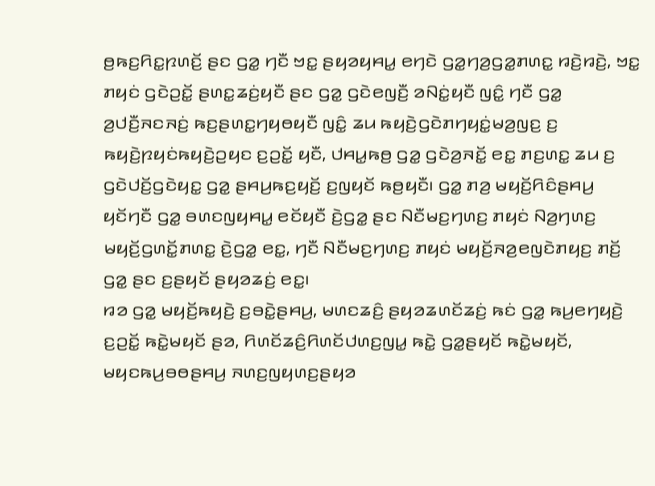ꤥ꤬ꤒꤢ꤬ꤖꤢ꤭ꤐꤛꤢꤩ꤬ ꤔꤢ ꤞꤤ꤭ ꤚꤢꤪ ꤠꤢ꤭ ꤔꤟꤤꤟꤌꤣ꤭ ꤕꤚꤢꤧ ꤞꤤ꤭ꤚꤤ꤬ꤞꤤ꤭ꤊꤛꤢ꤭ ꤙꤢꤧ꤬ꤙꤢꤧ꤬, ꤠꤢ꤭ ꤊꤟꤢꤦ ꤞꤢꤧꤑꤢꤩ꤭ ꤔꤛꤢ꤭ꤘꤢꤦ꤬ꤟꤢꤪ ꤔꤢ ꤞꤤ꤭ ꤞꤢꤧꤕꤜꤢꤪ꤬ ꤤꤡꤢꤦ꤭ꤟꤢꤪ ꤜꤢꤨ꤭ ꤚꤢꤪ ꤞꤤ꤭ ꤤ꤬ꤓꤢꤪ꤬ꤏꤢꤏꤢꤦ꤬ ꤒꤢ꤬ꤔꤛꤢ꤭ꤚꤟꤥꤟꤢꤪ ꤜꤢꤨ꤭ ꤘꤣ ꤒꤟꤢꤧ꤬ꤞꤢꤧꤊꤚꤟꤢꤦ꤭ꤗꤤ꤬ꤜꤢ꤬ ꤢ꤬ ꤒꤟꤢꤧ꤬ꤐꤟꤢꤦꤒꤟꤢꤧ꤬ꤑꤟꤢ ꤢ꤬ꤑꤢꤩ꤭ ꤟꤢꤪ, ꤓꤌꤣ꤭ꤒꤥ꤬ ꤞꤤ꤭ ꤞꤢꤧꤤ꤬ꤏꤢꤩ꤭ ꤕꤢ꤭ ꤊꤢ꤬ꤛꤢ꤭ ꤘꤣ ꤢ꤬ ꤞꤢꤧꤓꤢꤩ꤬ꤞꤢꤧꤟꤢ꤭ ꤞꤤ꤭ ꤔꤌꤣ꤬ꤒꤢ꤬ꤟꤢꤩ꤬ ꤢ꤬ꤜꤟꤢꤩ ꤒꤥ꤬ꤟꤢꤪ꤯ ꤞꤤ꤭ ꤊꤤ꤬ ꤗꤟꤢꤩ꤬ꤖꤢꤨꤔꤌꤣ꤬ ꤟꤢꤩꤚꤢꤪ ꤞꤤ꤭ ꤋꤛꤢꤜꤟꤌꤣ꤭ ꤕꤢꤩꤟꤢꤪ ꤢꤧ꤬ꤞꤤ꤭ ꤔꤢ ꤡꤢꤪꤗꤢ꤬ꤚꤛꤢ꤬ ꤊꤟꤢꤦ ꤡꤤ꤬ꤚꤛꤢ꤬ ꤗꤟꤢꤩ꤬ꤞꤛꤢꤩ꤭ꤊꤛꤢ꤭ ꤢꤧ꤬ꤞꤤ꤭ ꤕꤢ꤭, ꤚꤢꤪ ꤡꤢꤪꤗꤢ꤬ꤚꤛꤢ꤬ ꤊꤟꤢꤦ ꤗꤟꤢꤩ꤬ꤏꤤ꤬ꤕꤜꤢꤧꤊꤟꤢ꤬ ꤊꤢꤩ꤬ ꤞꤤ꤭ ꤔꤢ ꤢ꤬ꤔꤟꤢꤩ ꤔꤟꤤꤘꤢꤦ꤬ ꤕꤢ꤭꤯
ꤙꤤ ꤞꤤ꤭ ꤗꤟꤢꤩ꤬ꤒꤟꤢꤧ꤬ ꤢ꤬ꤋꤢꤧ꤭ꤔꤌꤣ꤬, ꤗꤛꤢꤘꤢꤨ꤬ ꤔꤟꤤꤘꤛꤢꤩꤘꤢꤦ꤬ ꤒꤢꤦ ꤞꤤ꤭ ꤒꤣ꤬ꤕꤚꤟꤢꤧ꤬ ꤢ꤬ꤑꤢꤩ꤭ ꤒꤢꤧ꤭ꤗꤟꤢꤩ ꤔꤤ, ꤖꤛꤢꤩꤘꤢꤨ꤬ꤖꤛꤢꤩꤓꤛꤢ꤬ꤜꤣ꤭ ꤒꤢꤧ꤭ ꤞꤤ꤭ꤔꤟꤢꤩ ꤒꤢꤧ꤭ꤗꤟꤢꤩ, ꤗꤟꤢꤒꤣ꤬ꤋꤥꤔꤌꤣ꤬ ꤏꤛꤢ꤬ꤜꤟꤛꤢ꤬ꤔꤟꤤ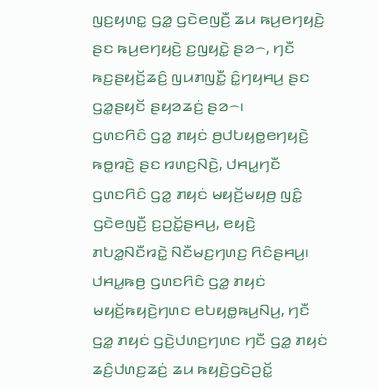ꤜꤢ꤬ꤟꤛꤢ꤭ ꤞꤤ꤭ ꤞꤢꤧꤕꤜꤢꤪ꤬ ꤘꤣ ꤒꤣ꤬ꤕꤚꤟꤢꤧ꤬ ꤔꤢ ꤒꤣ꤬ꤕꤚꤟꤢꤧ꤬ ꤢ꤬ꤜꤟꤢꤧ꤭ ꤔꤤ꤮, ꤚꤢꤪ ꤒꤢ꤬ꤔꤟꤢꤩ꤬ꤘꤢꤨ꤬ ꤜꤣꤊꤜꤢꤪ꤭ ꤢꤨ꤭ꤚꤟꤌꤣ꤬ ꤔꤢ ꤞꤤ꤭ꤔꤟꤢꤩ ꤔꤟꤤꤘꤢꤦ꤬ ꤔꤤ꤮꤯
ꤞꤛꤢꤖꤢꤨ ꤞꤤ꤭ ꤊꤟꤢꤦ ꤥ꤬ꤓꤝꤟꤥ꤭ꤕꤚꤟꤢꤧ꤬ ꤒꤥ꤭ꤙꤢꤧ꤬ ꤔꤢ ꤙꤛꤢ꤬ꤡꤢꤧ꤬, ꤓꤌꤣ꤭ꤚꤢꤪ ꤞꤛꤢꤖꤢꤨ ꤞꤤ꤭ ꤊꤟꤢꤦ ꤗꤟꤢꤩ꤬ꤗꤟꤥ꤬ ꤜꤢꤨ꤭ ꤞꤢꤧꤕꤜꤢꤪ꤬ ꤢ꤬ꤑꤢꤩ꤭ꤔꤌꤣ꤬, ꤕꤟꤢꤧ꤬ ꤊꤝꤤ꤭ꤡꤢꤪꤙꤢꤧ꤭ ꤡꤢꤪꤗꤢ꤬ꤚꤛꤢ꤬ ꤖꤢꤨꤔꤌꤣ꤬꤯ ꤓꤌꤣ꤭ꤒꤥ꤬ ꤞꤛꤢꤖꤢꤨ ꤞꤤ꤭ ꤊꤟꤢꤦ ꤗꤟꤢꤩ꤬ꤒꤟꤢꤧ꤬ꤚꤛꤢ ꤕꤝꤟꤥ꤭ꤒꤣ꤬ꤡꤣ꤬, ꤚꤢꤪ ꤞꤤ꤭ ꤊꤟꤢꤦ ꤞꤢꤧ꤬ꤓꤛꤢ꤬ꤚꤛꤢ ꤚꤢꤪ ꤞꤤ꤭ ꤊꤟꤢꤦ ꤘꤢꤨ꤬ꤓꤛꤢ꤬ꤘꤢꤦ꤬ ꤘꤣ ꤒꤟꤢꤧ꤬ꤞꤢꤧꤑꤢꤩ꤭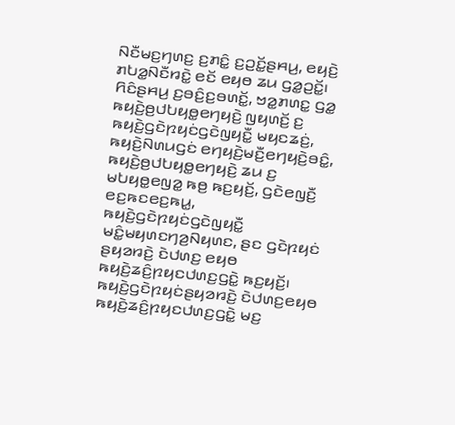ꤡꤢꤪꤗꤢ꤬ꤚꤛꤢ꤬ ꤢ꤬ꤊꤢꤨ꤭ ꤢ꤬ꤑꤢꤩ꤭ꤔꤌꤣ꤬, ꤕꤟꤢꤧ꤬ ꤊꤝꤤ꤭ꤡꤢꤪꤙꤢꤧ꤭ ꤕꤢꤩ ꤕꤟꤥ ꤘꤣ ꤞꤤ꤭ꤑꤢꤩ꤭꤯
ꤖꤢꤨꤔꤌꤣ꤬ ꤢ꤬ꤋꤢꤨ꤬ꤢ꤬ꤋꤛꤢꤩ꤭, ꤠꤤ꤭ꤊꤛꤢ꤭ ꤞꤤ꤭ ꤒꤟꤢꤧ꤬ꤥ꤬ꤓꤝꤟꤥ꤭ꤕꤚꤟꤢꤧ꤬ ꤜꤟꤛꤢꤩ꤬ ꤢ꤬ ꤒꤟꤢꤧ꤬ꤞꤢꤧꤐꤟꤢꤦꤞꤢꤧꤜꤟꤢꤪ꤭ ꤗꤟꤢꤘꤢꤦ꤬, ꤒꤟꤢꤧ꤬ꤡꤛꤣꤞꤢꤦ ꤕꤚꤟꤢꤧ꤬ꤗꤢꤪ꤬ꤕꤚꤟꤢꤧ꤬ꤋꤢꤨ꤭, ꤒꤟꤢꤧ꤬ꤥ꤬ꤓꤝꤟꤥ꤭ꤕꤚꤟꤢꤧ꤬ ꤘꤣ ꤢ꤬ ꤗꤝꤟꤥ꤭ꤕꤜꤤ꤭ ꤒꤥ꤬ ꤒꤢ꤬ꤟꤢꤩ꤬, ꤞꤢꤧꤕꤜꤢꤪ꤬ ꤕꤢ꤬ꤒꤢꤕꤢ꤬ꤒꤣ꤭, ꤒꤟꤢꤧ꤬ꤞꤢꤧꤐꤟꤢꤦꤞꤢꤧꤜꤟꤢꤪ꤭ ꤗꤢꤨ꤭ꤗꤟꤛꤢꤚꤤ꤬ꤡꤟꤛꤢ, ꤔꤢ ꤞꤢꤧꤐꤟꤢꤦ ꤔꤟꤤꤙꤢꤧ꤬ ꤢꤧꤓꤛꤢ꤬ ꤕꤟꤥ ꤒꤟꤢꤧ꤬ꤘꤢꤨ꤬ꤐꤟꤢꤓꤛꤢ꤬ꤞꤢꤧ꤭ ꤒꤢ꤬ꤟꤢꤩ꤬꤯ ꤒꤟꤢꤧ꤬ꤞꤢꤧꤐꤟꤢꤦꤔꤟꤤꤙꤢꤧ꤬ ꤢꤧꤓꤛꤢ꤬ꤕꤟꤥ ꤒꤟꤢꤧ꤬ꤘꤢꤨ꤬ꤐꤟꤢꤓꤛꤢ꤬ꤞꤢꤧ꤭ ꤗꤢ꤬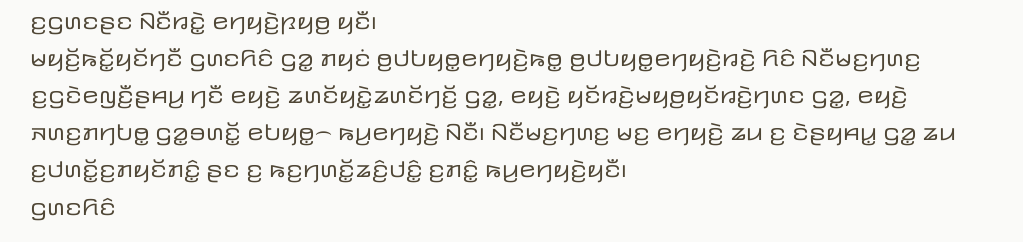ꤢ꤬ꤞꤛꤢꤔꤢ ꤡꤢꤪꤙꤢꤧ꤭ ꤕꤚꤟꤢꤧ꤬ꤐꤟꤥ꤬ ꤟꤢꤪ꤯
ꤗꤟꤢꤩ꤬ꤒꤢꤩ꤭ꤟꤢꤩꤚꤢꤪ ꤞꤛꤢꤖꤢꤨ ꤞꤤ꤭ ꤊꤟꤢꤦ ꤥ꤬ꤓꤝꤟꤥ꤭ꤕꤚꤟꤢꤧ꤬ꤒꤥ꤭ ꤥ꤬ꤓꤝꤟꤥ꤭ꤕꤚꤟꤢꤧ꤬ꤙꤢꤧ꤬ ꤖꤢꤨ ꤡꤢꤪꤗꤢ꤬ꤚꤛꤢ꤬ ꤢ꤬ꤞꤢꤧꤕꤜꤢꤪ꤬ꤔꤌꤣ꤬ ꤚꤢꤪ ꤕꤟꤢꤧ꤬ ꤘꤛꤢꤩꤟꤢꤧ꤭ꤘꤛꤢꤩꤚꤢꤩ꤬ ꤞꤤ꤭, ꤕꤟꤢꤧ꤬ ꤟꤢꤩꤙꤢꤧ꤬ꤗꤟꤥ꤬ꤟꤢꤩꤙꤢꤧ꤬ꤚꤛꤢ ꤞꤤ꤭, ꤕꤟꤢꤧ꤬ ꤏꤛꤢ꤬ꤊꤚꤝꤥ꤭ ꤞꤤ꤭ꤋꤛꤢꤩ꤭ ꤕꤝꤟꤥ꤭꤮ ꤒꤣ꤬ꤕꤚꤟꤢꤧ꤬ ꤡꤢꤪ꤯ ꤡꤢꤪꤗꤢ꤬ꤚꤛꤢ꤬ ꤗꤢ꤬ ꤕꤚꤟꤢꤧ꤬ ꤘꤣ ꤢ꤬ ꤢꤧꤔꤟꤌꤣ꤭ ꤞꤤ꤭ ꤘꤣ ꤢ꤬ꤓꤛꤢꤩ꤭ꤢ꤬ꤊꤟꤢꤩꤊꤢꤨ꤭ ꤔꤢ ꤢ꤬ ꤒꤢ꤬ꤚꤛꤢꤩ꤭ꤘꤢꤨ꤬ꤓꤢꤨ꤭ ꤢ꤬ꤊꤢꤨ꤭ ꤒꤣ꤬ꤕꤚꤟꤢꤧ꤬ꤟꤢꤪ꤯
ꤞꤛꤢꤖꤢꤨ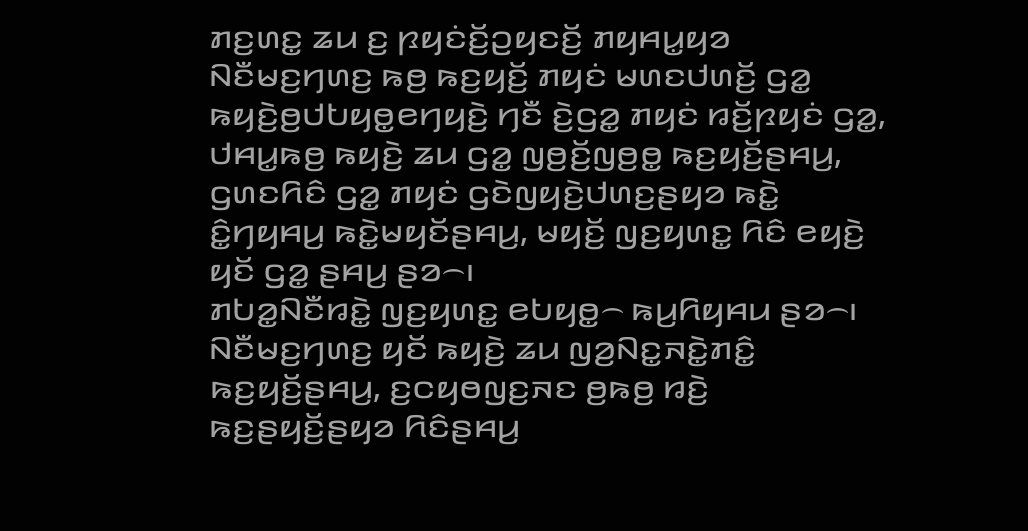ꤊꤢ꤬ꤛꤢ꤭ ꤘꤣ ꤢ꤬ ꤐꤟꤢꤦꤢꤩ꤬ꤑꤟꤢꤢꤩ꤬ ꤊꤟꤌꤣ꤭ꤟꤤ ꤡꤢꤪꤗꤢ꤬ꤚꤛꤢ꤬ ꤒꤥ꤬ ꤒꤢ꤬ꤟꤢꤩ꤬ ꤊꤟꤢꤦ ꤗꤛꤢꤓꤛꤢꤩ꤬ ꤞꤤ꤭ ꤒꤟꤢꤧ꤬ꤥ꤬ꤓꤝꤟꤥ꤭ꤕꤚꤟꤢꤧ꤬ ꤚꤢꤪ ꤢꤧ꤬ꤞꤤ꤭ ꤊꤟꤢꤦ ꤙꤢꤩ꤬ꤐꤟꤢꤦ ꤞꤤ꤭, ꤓꤌꤣ꤭ꤒꤥ꤬ ꤒꤟꤢꤧ꤬ ꤘꤣ ꤞꤤ꤭ ꤜꤥ꤬ꤢꤩ꤬ꤜꤥ꤬ꤥ꤭ ꤒꤢ꤬ꤟꤢꤩ꤬ꤔꤌꤣ꤬, ꤞꤛꤢꤖꤢꤨ ꤞꤤ꤭ ꤊꤟꤢꤦ ꤞꤢꤧꤜꤟꤢꤧ꤬ꤓꤛꤢ꤬ꤔꤟꤤ ꤒꤢꤧ꤭ ꤢꤨ꤭ꤚꤟꤌꤣ꤬ ꤒꤢꤧ꤭ꤗꤟꤢꤩꤔꤌꤣ꤬, ꤗꤟꤢꤩ꤬ ꤜꤢ꤬ꤟꤛꤢ꤭ ꤖꤢꤨ ꤕꤟꤢꤧ꤬ ꤟꤢꤩ ꤞꤤ꤭ ꤔꤌꤣ꤬ ꤔꤤ꤮꤯
ꤊꤝꤤ꤭ꤡꤢꤪꤙꤢꤧ꤭ ꤜꤢ꤬ꤟꤛꤢ꤭ ꤕꤝꤟꤥ꤭꤮ ꤒꤣ꤬ꤖꤟꤌꤣ ꤔꤤ꤮꤯
ꤡꤢꤪꤗꤢ꤬ꤚꤛꤢ꤬ ꤟꤢꤩ ꤒꤟꤢꤧ꤬ ꤘꤣ ꤜꤤ꤬ꤡꤢ꤭ꤏꤢꤧ꤭ꤊꤢꤨ꤭ ꤒꤢ꤬ꤟꤢꤩ꤬ꤔꤌꤣ꤬, ꤢ꤬ꤍꤟꤥꤜꤢ꤬ꤏꤢ ꤥ꤬ꤒꤥ꤬ ꤙꤢꤧ꤬ ꤒꤢ꤬ꤔꤟꤢꤩ꤬ꤔꤟꤤ ꤖꤢꤨꤔꤌꤣ꤬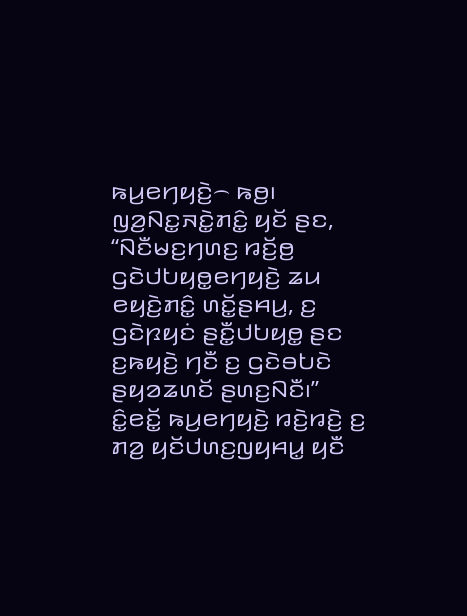ꤒꤣ꤬ꤕꤚꤟꤢꤧ꤬꤮ ꤒꤥ꤬꤯ ꤜꤤ꤬ꤡꤢ꤭ꤏꤢꤧ꤭ꤊꤢꤨ꤭ ꤟꤢꤩ ꤔꤢ, “ꤡꤢꤪꤗꤢ꤬ꤚꤛꤢ꤬ ꤙꤢꤩ꤬ꤥ꤬ ꤞꤢꤧꤓꤝꤟꤥ꤭ꤕꤚꤟꤢꤧ꤬ ꤘꤣ ꤕꤟꤢꤧ꤬ꤊꤢꤨ꤭ ꤛꤢꤩ꤭ꤔꤌꤣ꤬, ꤢ꤬ ꤞꤢꤧꤐꤟꤢꤦ ꤔꤢꤪ꤭ꤓꤝꤟꤥ꤭ ꤔꤢ ꤢ꤬ꤒꤟꤢꤧ꤬ ꤚꤢꤪ ꤢ꤬ ꤞꤢꤧꤋꤝꤢꤧ ꤔꤟꤤꤘꤛꤢꤩ ꤔꤛꤢ꤬ꤡꤢꤪ꤯”
ꤢꤨ꤭ꤕꤢꤩ꤭ ꤒꤣ꤬ꤕꤚꤟꤢꤧ꤬ ꤙꤢꤧ꤬ꤙꤢꤧ꤬ ꤢ꤬ ꤊꤤ꤬ ꤟꤢꤩꤓꤛꤢ꤬ꤜꤟꤌꤣ꤭ ꤟꤢꤪ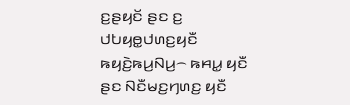ꤢ꤬ꤔꤟꤢꤩ ꤔꤢ ꤢ꤬ ꤓꤝꤟꤥ꤭ꤓꤛꤢ꤬ꤟꤢꤪ ꤒꤟꤢꤧ꤬ꤒꤣ꤬ꤡꤣ꤬꤮ ꤒꤌꤣ꤭ ꤟꤢꤪ ꤔꤢ ꤡꤢꤪꤗꤢ꤬ꤚꤛꤢ꤬ ꤟꤢꤪ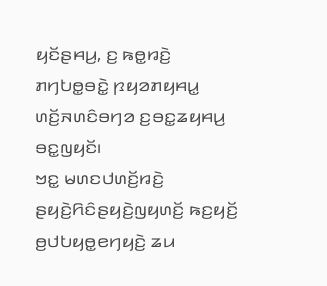ꤟꤢꤩꤔꤌꤣ꤬, ꤢ꤬ ꤒꤥ꤭ꤙꤢꤧ꤬ ꤊꤚꤝꤥ꤭ꤋꤢꤧ꤭ ꤐꤟꤤꤊꤟꤌꤣ꤭ ꤛꤢꤩ꤬ꤏꤛꤢꤨꤋꤚꤤ ꤢ꤬ꤋꤢ꤭ꤘꤟꤌꤣ꤬ ꤋꤢ꤭ꤜꤟꤢꤩ꤯
ꤠꤢ꤭ ꤗꤛꤢꤓꤛꤢꤩ꤬ꤙꤢꤧ꤬ ꤔꤟꤢꤧ꤬ꤖꤢꤨꤔꤟꤢꤧ꤬ꤜꤟꤛꤢꤩ꤬ ꤒꤢ꤬ꤟꤢꤩ꤬ ꤥ꤬ꤓꤝꤟꤥ꤭ꤕꤚꤟꤢꤧ꤬ ꤘꤣ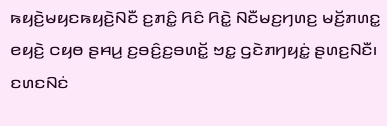ꤒꤟꤢꤧ꤬ꤗꤟꤢꤒꤟꤢꤧ꤬ꤡꤢꤪ ꤢ꤬ꤊꤢꤨ꤭ ꤖꤢꤨ ꤖꤢꤧ꤭ ꤡꤢꤪꤗꤢ꤬ꤚꤛꤢ꤬ ꤗꤢꤩ꤬ꤊꤛꤢ꤭ ꤕꤟꤢꤧ꤬ ꤍꤟꤥ ꤔꤌꤣ꤬ ꤢ꤬ꤋꤢꤨ꤬ꤢ꤬ꤋꤛꤢꤩ꤭ ꤠꤢ꤭ ꤞꤢꤧꤊꤚꤟꤢꤦ꤭ ꤔꤛꤢ꤬ꤡꤢꤪ꤯
ꤢꤛꤢꤡꤢꤦ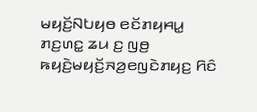ꤗꤟꤢꤩ꤬ꤡꤝꤟꤥ ꤕꤢꤩꤊꤟꤌꤣ꤭ ꤊꤢ꤬ꤛꤢ꤭ ꤘꤣ ꤢ꤬ ꤜꤥ꤬ ꤒꤟꤢꤧ꤬ꤗꤟꤢꤩ꤬ꤏꤤ꤬ꤕꤜꤢꤧꤊꤟꤢ꤬ ꤖꤢꤨ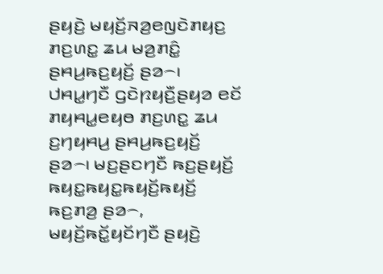ꤔꤟꤢꤧ꤬ ꤗꤟꤢꤩ꤬ꤏꤤ꤬ꤕꤜꤢꤧꤊꤟꤢ꤬ ꤊꤢ꤬ꤛꤢ꤭ ꤘꤣ ꤗꤤ꤬ꤊꤢꤨ꤭ ꤔꤌꤣ꤬ꤒꤢ꤬ꤟꤢꤩ꤬ ꤔꤤ꤮꤯ ꤓꤌꤣ꤭ꤚꤢꤪ ꤞꤢꤧꤐꤟꤢꤪ꤬ꤔꤟꤤ ꤕꤢꤩ ꤊꤟꤌꤣ꤭ꤕꤟꤥ ꤊꤢ꤬ꤛꤢ꤭ ꤘꤣ ꤢ꤬ꤚꤟꤌꤣ꤬ ꤔꤌꤣ꤬ꤒꤢ꤬ꤟꤢꤩ꤬ ꤔꤤ꤮꤯ ꤗꤢ꤬ꤔꤢꤚꤢꤪ ꤒꤢ꤬ꤔꤟꤢꤩ꤬ ꤒꤟꤢ꤭ꤒꤟꤢ꤭ꤒꤟꤢꤩ꤬ꤒꤟꤢꤩ꤬ ꤒꤢ꤬ꤊꤤ꤬ ꤔꤤ꤮, ꤗꤟꤢꤩ꤬ꤒꤢꤩ꤭ꤟꤢꤩꤚꤢꤪ ꤔꤟꤢꤧ꤬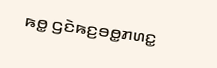ꤒꤥ꤭ ꤞꤢꤧꤒꤢ꤬ꤋꤥ꤭ꤊꤛꤢ꤭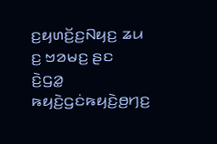ꤢ꤬ꤟꤛꤢꤩ꤬ꤢ꤬ꤡꤟꤢ꤬ ꤘꤣ ꤢ꤬ ꤠꤤꤗꤢ꤬ ꤔꤢ ꤢꤧ꤬ꤞꤤ꤭ ꤒꤟꤢꤧ꤬ꤞꤢꤦꤒꤟꤢꤧ꤬ꤥ꤬ꤚꤢ꤬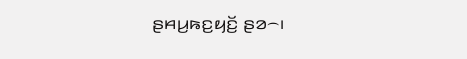ꤔꤌꤣ꤬ꤒꤢ꤬ꤟꤢꤩ꤬ ꤔꤤ꤮꤯